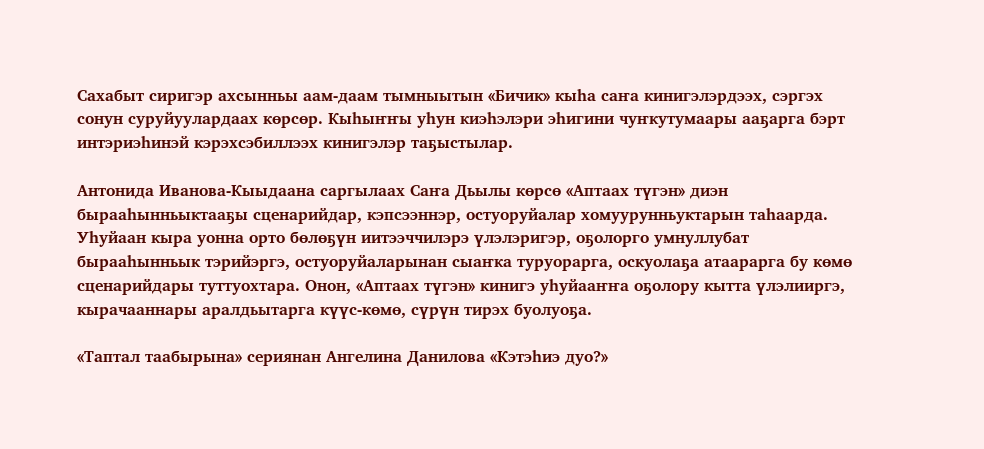Сахабыт сиригэр ахсынньы аам-даам тымныытын «Бичик» кыһа саҥа кинигэлэрдээх, сэргэх сонун суруйуулардаах көрсөр. Кыһыҥҥы уһун киэһэлэри эһигини чуҥкутумаары ааҕарга бэрт интэриэһинэй кэрэхсэбиллээх кинигэлэр таҕыстылар.

Антонида Иванова-Кыыдаана саргылаах Саҥа Дьылы көрсө «Аптаах түгэн» диэн бырааһынньыктааҕы сценарийдар, кэпсээннэр, остуоруйалар хомуурунньуктарын таһаарда. Уһуйаан кыра уонна орто бөлөҕүн иитээччилэрэ үлэлэригэр, оҕолорго умнуллубат бырааһынньык тэрийэргэ, остуоруйаларынан сыаҥка туруорарга, оскуолаҕа атаарарга бу көмө сценарийдары туттуохтара. Онон, «Аптаах түгэн» кинигэ уһуйааҥҥа оҕолору кытта үлэлииргэ, кырачааннары аралдьытарга күүс-көмө, сүрүн тирэх буолуоҕа.

«Таптал таабырына» сериянан Ангелина Данилова «Кэтэһиэ дуо?»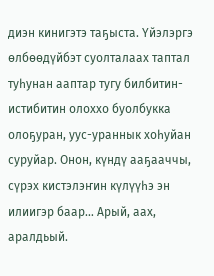диэн кинигэтэ таҕыста. Үйэлэргэ өлбөөдүйбэт суолталаах таптал туһунан ааптар тугу билбитин-истибитин олоххо буолбукка олоҕуран, уус-ураннык хоһуйан суруйар. Онон, күндү ааҕааччы, сүрэх кистэлэҥин күлүүһэ эн илиигэр баар… Арый, аах, аралдьый.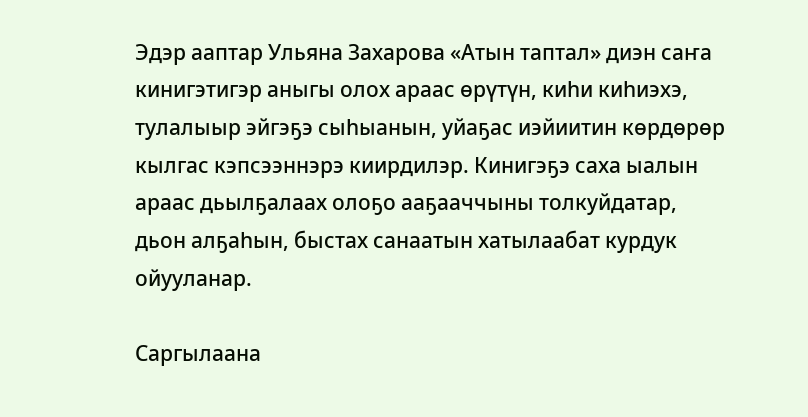Эдэр ааптар Ульяна Захарова «Атын таптал» диэн саҥа кинигэтигэр аныгы олох араас өрүтүн, киһи киһиэхэ, тулалыыр эйгэҕэ сыһыанын, уйаҕас иэйиитин көрдөрөр кылгас кэпсээннэрэ киирдилэр. Кинигэҕэ саха ыалын араас дьылҕалаах олоҕо ааҕааччыны толкуйдатар, дьон алҕаһын, быстах санаатын хатылаабат курдук ойууланар.

Саргылаана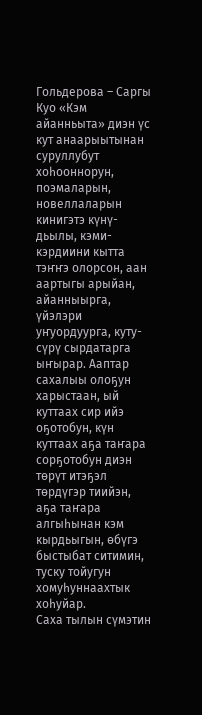Гольдерова – Саргы Куо «Кэм айанньыта» диэн үс кут анаарыытынан суруллубут хоһооннорун, поэмаларын, новеллаларын кинигэтэ күнү-дьылы, кэми-кэрдиини кытта тэҥҥэ олорсон, аан аартыгы арыйан, айанныырга, үйэлэри уҥуордуурга, куту-сүрү сырдатарга ыҥырар. Ааптар сахалыы олоҕун харыстаан, ый куттаах сир ийэ оҕотобун, күн куттаах аҕа таҥара сорҕотобун диэн төрүт итэҕэл төрдүгэр тиийэн, аҕа таҥара алгыһынан кэм кырдьыгын, өбүгэ быстыбат ситимин, туску тойугун хомуһуннаахтык хоһуйар.
Саха тылын сүмэтин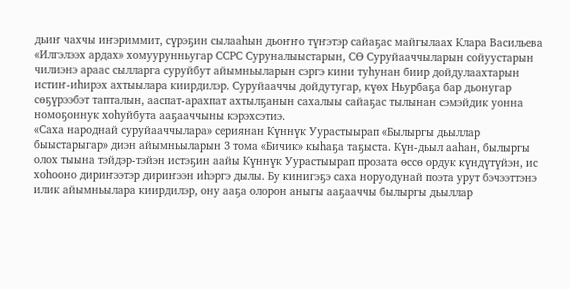дьиҥ чахчы иҥэриммит, сүрэҕин сылааһын дьоҥҥо түҥэтэр сайаҕас майгылаах Клара Васильева «Илгэлээх ардах» хомуурунньугар ССРС Суруналыыстарын, СӨ Суруйааччыларын сойуустарын чилиэнэ араас сылларга суруйбут айымньыларын сэргэ кини туһунан биир дойдулаахтарын истиҥ-иһирэх ахтыылара киирдилэр. Суруйааччы дойдутугар, күөх Ньурбаҕа бар дьонугар сөҕүрээбэт тапталын, ааспат-арахпат ахтылҕанын сахалыы сайаҕас тылынан сэмэйдик уонна номоҕоннук хоһуйбута ааҕааччыны кэрэхсэтиэ.
«Саха народнай суруйааччылара» сериянан Күннүк Уурастыырап «Былыргы дьыллар быыстарыгар» диэн айымньыларын 3 тома «Бичик» кыһаҕа таҕыста. Күн-дьыл ааһан, былыргы олох тыына тэйдэр-тэйэн истэҕин аайы Күннүк Уурастыырап прозата өссө ордук күндүтүйэн, ис хоһооно дириҥээтэр дириҥээн иһэргэ дылы. Бу кинигэҕэ саха норуодунай поэта урут бэчээттэнэ илик айымньылара киирдилэр, ону ааҕа олорон аныгы ааҕааччы былыргы дьыллар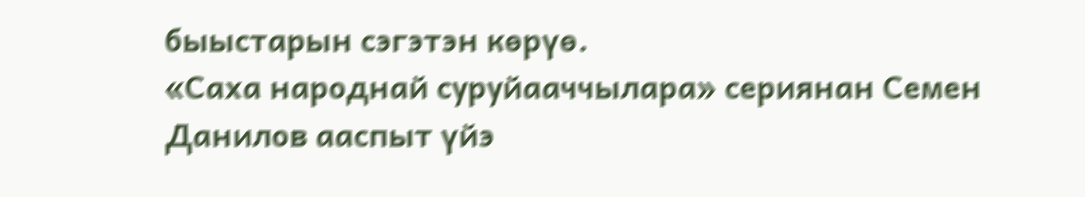быыстарын сэгэтэн көрүө.
«Саха народнай суруйааччылара» сериянан Семен Данилов ааспыт үйэ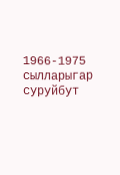1966-1975 сылларыгар суруйбут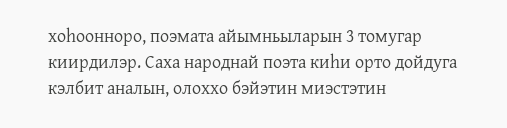хоһоонноро, поэмата айымньыларын 3 томугар киирдилэр. Саха народнай поэта киһи орто дойдуга кэлбит аналын, олоххо бэйэтин миэстэтин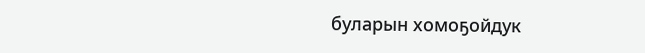буларын хомоҕойдук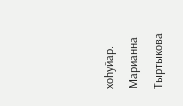хоһуйар.
Марианна Тыртыкова